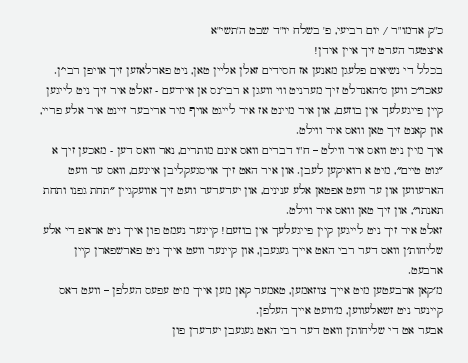כ"ק אדמו"ר / יום רביעי, פ' בשלח יו"ד שבט ה'תשי"א
איצטער הערט זיך איין אידן!
בכלל די נשיאים פלעגן מאנען אז חסידים זאלן אליין טאן, ניט פארלאזען זיך אויפן רבי׳ן.
עאכו״כ ווען ס׳האנדלט זיך מערניט ווי וועגן א רבי׳נס אן איידעם - זאלט איר זיך ניט לייגען קיין פייגעלעך אין בוזעם, און איר מיינט אז איר לייגט אויף מיר אריבער זיינט איר אלע פריי, און קאנט זיך טאן וואס איר ווילט.
איך מיין ניט וואס איר ווילט – ח"ו דברים וואס אינם מותרים, נאר וואס דען - מאכען זיך א ״גוט טיים״, מיט א רואיקען לעבן. און איר האט זיך אויסגעקליבן איינעם, וואס ער וועט הארעווען און ער וועט אפטאן אלע ענינים, און יעדערער וועט זיך אוועקגיין ״תחת גפנו ותחת תאנתו״, און זיך טאן וואס איר ווילט.
זאלט איר זיך ניט לייגען קיין פייגעלעך אין בוזעם! קיינער נעמט פון אייך ניט אראפ די אלע שליחות׳ן וואס דער רבי האט אייך געגעבן, און קיינער וועט אייך ניט פארשפארן קיין ארבעט.
מ׳קאן ארבעטען מיט אייך צוזאמען, טאמער קאן מען אייך מיט עפעס העלפן – וועט דאס קיינער ניט זשאלעווען, מ׳וועט אייך העלפן.
אבער אט די שליחות'ן וואט דער רבי האט געגעבן יעדערן פון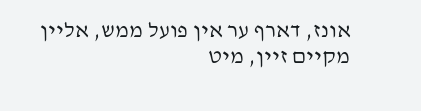אונז, דארף ער אין פועל ממש, אליין מקיים זיין, מיט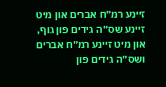זיינע רמ״ח אברים און מיט זיינע שס״ה גידים פון גוף, און מיט זיינע רמ״ח אברים ושס״ה גידים פון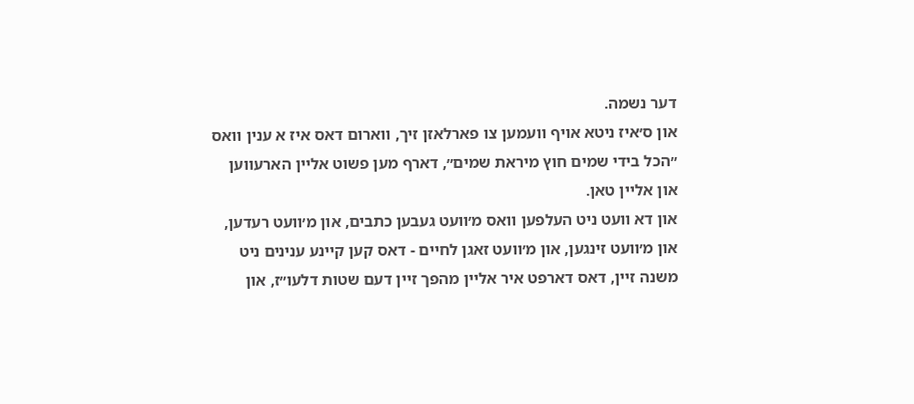דער נשמה.
און ס׳איז ניטא אויף וועמען צו פארלאזן זיך, ווארום דאס איז א ענין וואס ״הכל בידי שמים חוץ מיראת שמים״, דארף מען פשוט אליין הארעווען און אליין טאן.
און דא וועט ניט העלפען וואס מ׳וועט געבען כתבים, און מ׳וועט רעדען, און מ׳וועט זינגען, און מ׳וועט זאגן לחיים - דאס קען קיינע ענינים ניט משנה זיין, דאס דארפט איר אליין מהפך זיין דעם שטות דלעו״ז, און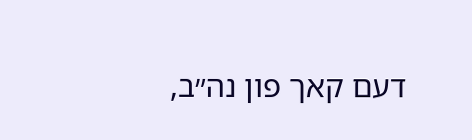דעם קאך פון נה״ב,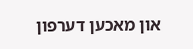און מאכען דערפון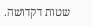שטות דקדושה.